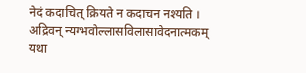नेदं कदाचित् क्रियते न कदाचन नश्यति । अद्रिवन् न्यग्भवोल्लासविलासावेदनात्मकम्
यथा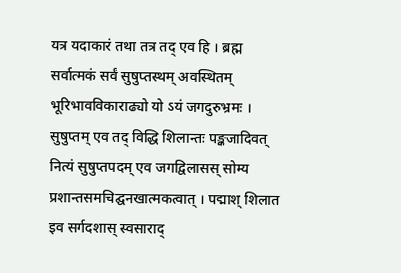यत्र यदाकारं तथा तत्र तद् एव हि । ब्रह्म सर्वात्मकं सर्वं सुषुप्तस्थम् अवस्थितम्
भूरिभावविकाराढ्यो यो ऽयं जगदुरुभ्रमः । सुषुप्तम् एव तद् विद्धि शिलान्तः पङ्कजादिवत्
नित्यं सुषुप्तपदम् एव जगद्विलासस् सोम्य प्रशान्तसमचिद्घनखात्मकत्वात् । पद्माश् शिलात इव सर्गदशास् स्वसाराद्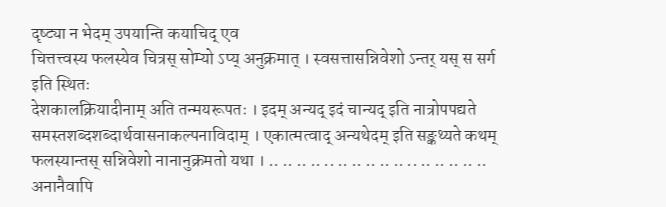दृष्ट्या न भेदम् उपयान्ति कयाचिद् एव
चित्तत्त्वस्य फलस्येव चित्रस् सोम्यो ऽप्य् अनुक्रमात् । स्वसत्तासन्निवेशो ऽन्तर् यस् स सर्ग इति स्थितः
देशकालक्रियादीनाम् अति तन्मयरूपतः । इदम् अन्यद् इदं चान्यद् इति नात्रोपपद्यते
समस्तशब्दशब्दार्थवासनाकल्पनाविदाम् । एकात्मत्वाद् अन्यथेदम् इति सङ्कथ्यते कथम्
फलस्यान्तस् सन्निवेशो नानानुक्रमतो यथा । .. .. .. .. .. .. .. .. .. .. .. .. .. .. .. ..
अनानैवापि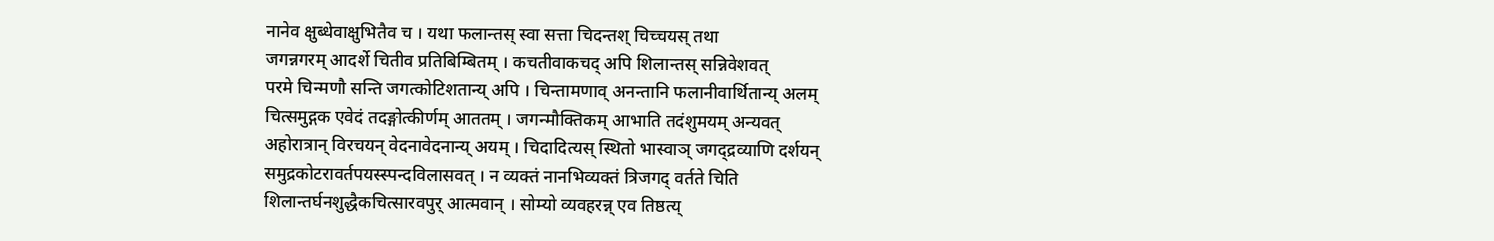नानेव क्षुब्धेवाक्षुभितैव च । यथा फलान्तस् स्वा सत्ता चिदन्तश् चिच्चयस् तथा
जगन्नगरम् आदर्शे चितीव प्रतिबिम्बितम् । कचतीवाकचद् अपि शिलान्तस् सन्निवेशवत्
परमे चिन्मणौ सन्ति जगत्कोटिशतान्य् अपि । चिन्तामणाव् अनन्तानि फलानीवार्थितान्य् अलम्
चित्समुद्गक एवेदं तदङ्गोत्कीर्णम् आततम् । जगन्मौक्तिकम् आभाति तदंशुमयम् अन्यवत्
अहोरात्रान् विरचयन् वेदनावेदनान्य् अयम् । चिदादित्यस् स्थितो भास्वाञ् जगद्द्रव्याणि दर्शयन्
समुद्रकोटरावर्तपयस्स्पन्दविलासवत् । न व्यक्तं नानभिव्यक्तं त्रिजगद् वर्तते चिति
शिलान्तर्घनशुद्धैकचित्सारवपुर् आत्मवान् । सोम्यो व्यवहरन्न् एव तिष्ठत्य्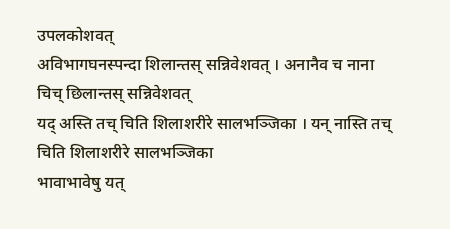उपलकोशवत्
अविभागघनस्पन्दा शिलान्तस् सन्निवेशवत् । अनानैव च नाना चिच् छिलान्तस् सन्निवेशवत्
यद् अस्ति तच् चिति शिलाशरीरे सालभञ्जिका । यन् नास्ति तच् चिति शिलाशरीरे सालभञ्जिका
भावाभावेषु यत्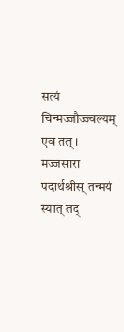सत्यं चिन्मज्जौज्ज्वल्यम् एव तत् । मज्जसारा पदार्थश्रीस् तन्मयं स्यात् तद्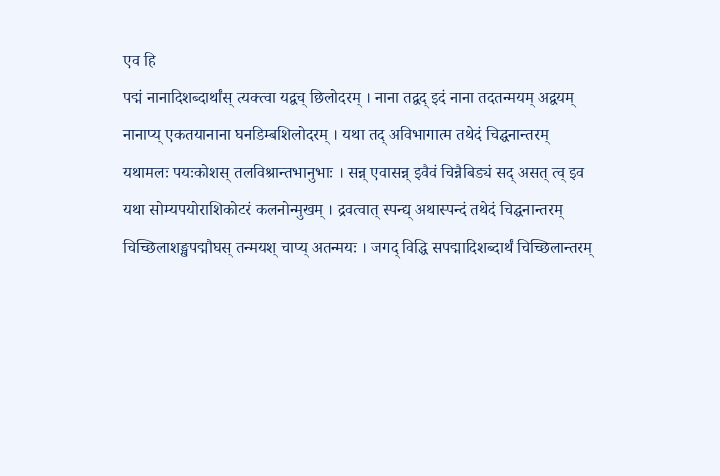एव हि
पद्मं नानादिशब्दार्थांस् त्यक्त्वा यद्वच् छिलोदरम् । नाना तद्वद् इदं नाना तदतन्मयम् अद्वयम्
नानाप्य् एकतयानाना घनडिम्बशिलोदरम् । यथा तद् अविभागात्म तथेदं चिद्घनान्तरम्
यथामलः पयःकोशस् तलविश्रान्तभानुभाः । सन्न् एवासन्न् इवैवं चिन्नैबिड्यं सद् असत् त्व् इव
यथा सोम्यपयोराशिकोटरं कलनोन्मुखम् । द्रवत्वात् स्पन्द्य् अथास्पन्दं तथेदं चिद्घनान्तरम्
चिच्छिलाशङ्खपद्मौघस् तन्मयश् चाप्य् अतन्मयः । जगद् विद्धि सपद्मादिशब्दार्थं चिच्छिलान्तरम्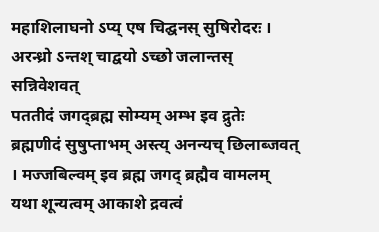महाशिलाघनो ऽप्य् एष चिद्घनस् सुषिरोदरः । अरन्ध्रो ऽन्तश् चाद्वयो ऽच्छो जलान्तस् सन्निवेशवत्
पततीदं जगद्ब्रह्म सोम्यम् अम्भ इव द्रुतेः
ब्रह्मणीदं सुषुप्ताभम् अस्त्य् अनन्यच् छिलाब्जवत् । मज्जबिल्वम् इव ब्रह्म जगद् ब्रह्मैव वामलम्
यथा शून्यत्वम् आकाशे द्रवत्वं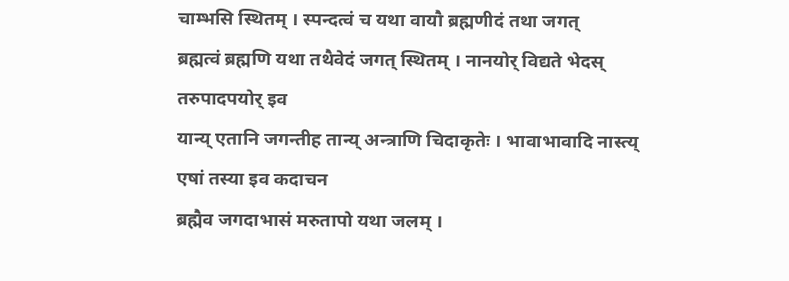चाम्भसि स्थितम् । स्पन्दत्वं च यथा वायौ ब्रह्मणीदं तथा जगत्
ब्रह्मत्वं ब्रह्मणि यथा तथैवेदं जगत् स्थितम् । नानयोर् विद्यते भेदस् तरुपादपयोर् इव
यान्य् एतानि जगन्तीह तान्य् अन्त्राणि चिदाकृतेः । भावाभावादि नास्त्य् एषां तस्या इव कदाचन
ब्रह्मैव जगदाभासं मरुतापो यथा जलम् ।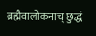ब्रह्मैवालोकनाच् छुद्धं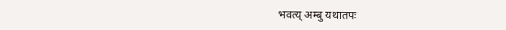भवत्य् अम्बु यथातपः